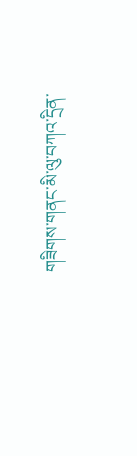གཟིགས་གནང་མི་ལུ་བཀའ་དྲིན་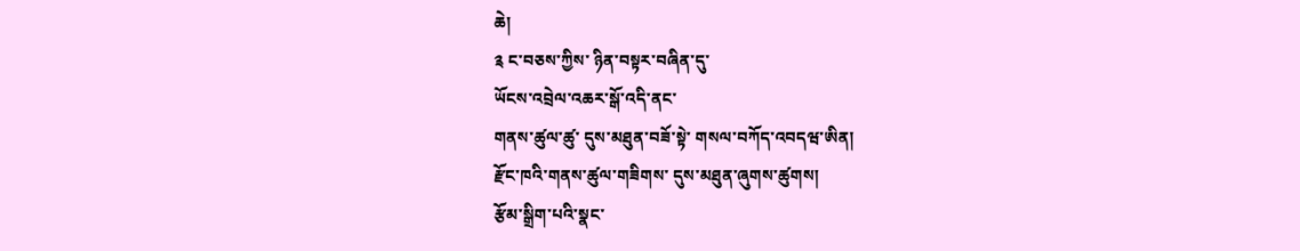ཆེ།
༉ ང་བཅས་ཀྱིས་ ཉིན་བསྟར་བཞིན་དུ་
ཡོངས་འབྲེལ་འཆར་སྒོ་འདི་ནང་
གནས་ཚུལ་ཚུ་ དུས་མཐུན་བཟོ་སྟེ་ གསལ་བཀོད་འབདཝ་ཨིན།
རྫོང་ཁའི་གནས་ཚུལ་གཟིགས་ དུས་མཐུན་ཞུགས་ཚུགས།
རྩོམ་སྒྲིག་པའི་སྣང་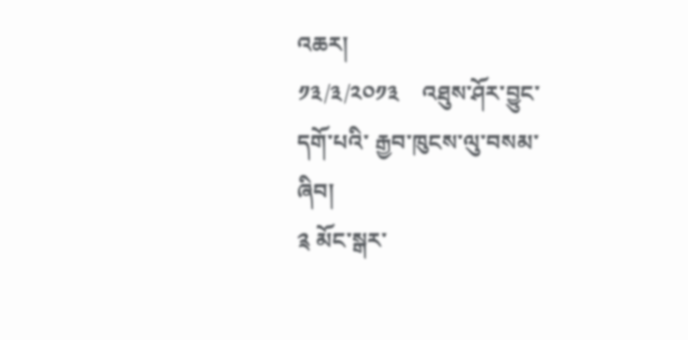འཆར།
༡༣/༣/༢༠༡༣    འཐུས་ཤོར་བྱུང་དགོ་པའི་ རྒྱབ་ཁུངས་ལུ་བསམ་ཞིབ།
༉ མོང་སྒར་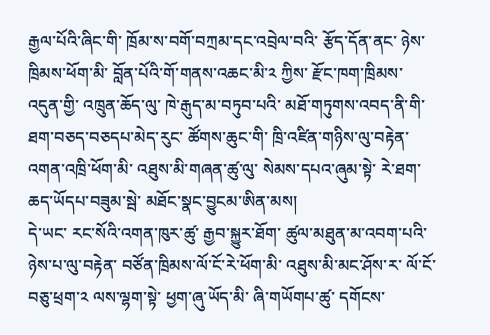རྒྱལ་པོའི་ཞིང་གི་ ཁྲོམ་ས་བགོ་བཀྲམ་དང་འབྲེལ་བའི་ རྩོད་དོན་ནང་ ཉེས་ཁྲིམས་ཕོག་མི་ བློན་པོའི་གོ་གནས་འཆང་མི་༢ ཀྱིས་ རྫོང་ཁག་ཁྲིམས་འདུན་གྱི་ འཁྲུན་ཆོད་ལུ་ ཁེ་རྒུད་མ་བཏུབ་པའི་ མཐོ་གཏུགས་འབད་ནི་གི་ ཐག་བཅད་བཅདཔ་མེད་རུང་ ཚོགས་ཆུང་གི་ ཁྲི་འཛིན་གཉིས་ལུ་བརྟེན་ འགན་འཁྲི་ཕོག་མི་ འཐུས་མི་གཞན་ཚུ་ལུ་ སེམས་དཔའ་ཞུམ་སྟེ་ རེ་ཐག་ཆད་ཡོདཔ་བཟུམ་སྦེ་ མཐོང་སྣང་བྱུངམ་ཨིན་མས།
དེ་ཡང་ རང་སོའི་འགན་ཁུར་ཚུ་ རྒྱབ་སྐྱུར་ཐོག་ ཚུལ་མཐུན་མ་འབག་པའི་ ཉེས་པ་ལུ་བརྟེན་ བཙོན་ཁྲིམས་ལོ་ངོ་རེ་ཕོག་མི་ འཐུས་མི་མང་ཤོས་ར་ ལོ་ངོ་བཅུ་ཕྲག་༢ ལས་ལྷག་སྟེ་ ཕྱག་ཞུ་ཡོད་མི་ ཞི་གཡོགཔ་ཚུ་ དགོངས་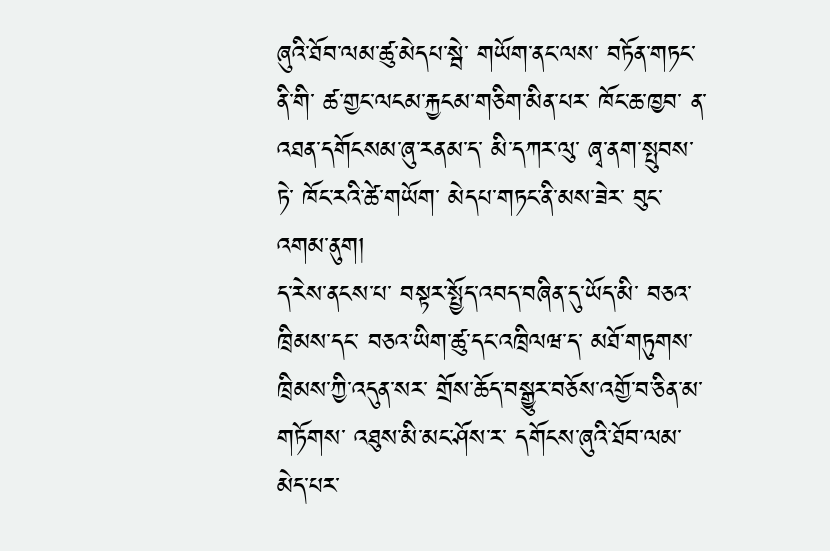ཞུའི་ཐོབ་ལམ་ཚུ་མེདཔ་སྦེ་ གཡོག་ནང་ལས་ བཏོན་གཏང་ནི་གི་ ཚ་གྱང་ལངམ་རྐྱངམ་གཅིག་མིན་པར་ ཁོང་ཆ་ཁྱབ་ ན་འཐན་དགོངསམ་ཞུ་རནམ་ད་ མི་དཀར་ལུ་ ཞྭ་ནག་སྤུབས་ཏེ་ ཁོང་རའི་ཚེ་གཡོག་ མེདཔ་གཏང་ནི་མས་ཟེར་ བུང་འགམ་ནུག།
ད་རེས་ནངས་པ་ བསྟར་སྤྱོད་འབད་བཞིན་དུ་ཡོད་མི་ བཅའ་ཁྲིམས་དང་ བཅའ་ཡིག་ཚུ་དང་འཁྲིལཝ་ད་ མཐོ་གཏུགས་ཁྲིམས་ཀྱི་འདུན་སར་ གྲོས་ཆོད་བསྒྱུར་བཅོས་འགྱོ་བ་ཅིན་མ་གཏོགས་ འཐུས་མི་མང་ཤོས་ར་ དགོངས་ཞུའི་ཐོབ་ལམ་མེད་པར་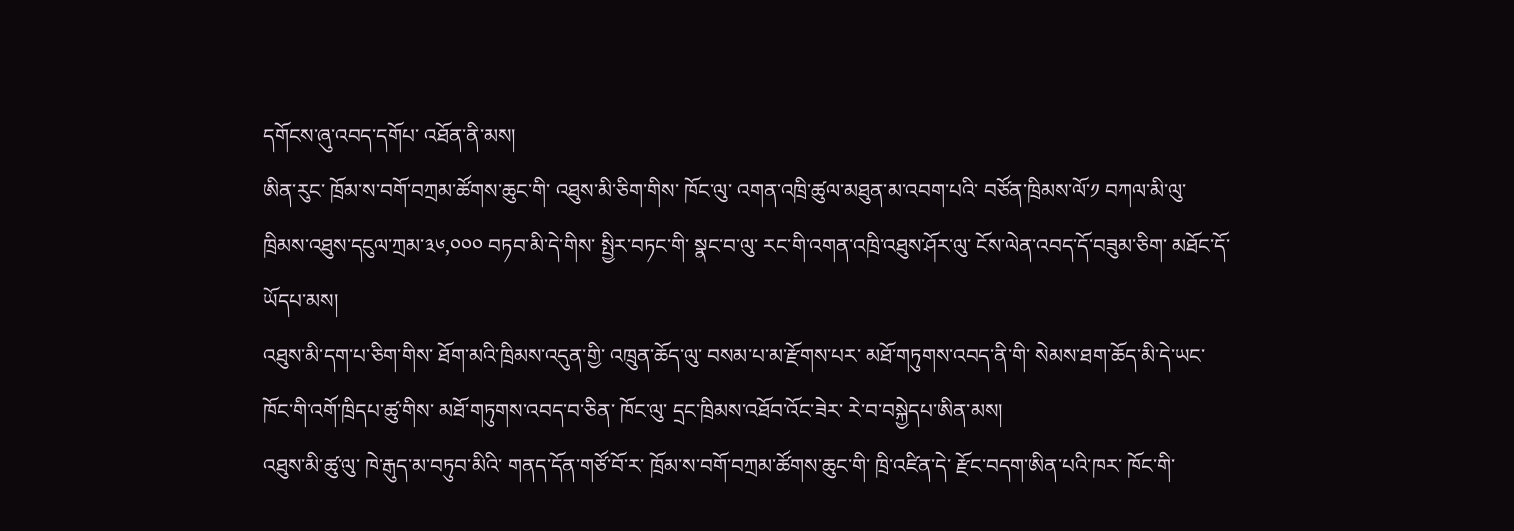དགོངས་ཞུ་འབད་དགོཔ་ འཐོན་ནི་མས།
ཨིན་རུང་ ཁྲོམ་ས་བགོ་བཀྲམ་ཚོགས་ཆུང་གི་ འཐུས་མི་ཅིག་གིས་ ཁོང་ལུ་ འགན་འཁྲི་ཚུལ་མཐུན་མ་འབག་པའི་ བཙོན་ཁྲིམས་ལོ་༡ བཀལ་མི་ལུ་ ཁྲིམས་འཐུས་དངུལ་ཀྲམ་༣༦,༠༠༠ བཏབ་མི་དེ་གིས་ སྤྱིར་བཏང་གི་ སྣང་བ་ལུ་ རང་གི་འགན་འཁྲི་འཐུས་ཤོར་ལུ་ ངོས་ལེན་འབད་དོ་བཟུམ་ཅིག་ མཐོང་དོ་ཡོདཔ་མས།
འཐུས་མི་དག་པ་ཅིག་གིས་ ཐོག་མའི་ཁྲིམས་འདུན་གྱི་ འཁྲུན་ཆོད་ལུ་ བསམ་པ་མ་རྫོགས་པར་ མཐོ་གཏུགས་འབད་ནི་གི་ སེམས་ཐག་ཆོད་མི་དེ་ཡང་ ཁོང་གི་འགོ་ཁྲིདཔ་ཚུ་གིས་ མཐོ་གཏུགས་འབད་བ་ཅིན་ ཁོང་ལུ་ དྲང་ཁྲིམས་འཐོབ་འོང་ཟེར་ རེ་བ་བསྐྱེདཔ་ཨིན་མས།
འཐུས་མི་ཚུ་ལུ་ ཁེ་རྒུད་མ་བཏུབ་མིའི་ གནད་དོན་གཙོ་བོ་ར་ ཁྲོམ་ས་བགོ་བཀྲམ་ཚོགས་ཆུང་གི་ ཁྲི་འཛིན་དེ་ རྫོང་བདག་ཨིན་པའི་ཁར་ ཁོང་གི་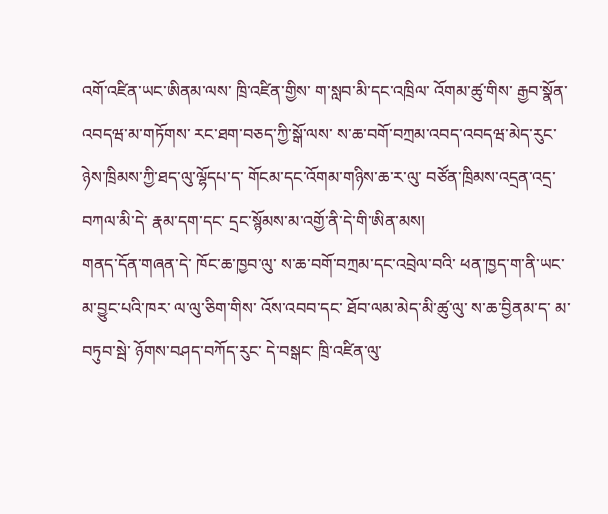འགོ་འཛིན་ཡང་ཨིནམ་ལས་ ཁྲི་འཛིན་གྱིས་ ག་སླབ་མི་དང་འཁྲིལ་ འོགམ་ཚུ་གིས་ རྒྱབ་སྣོན་འབདཝ་མ་གཏོགས་ རང་ཐག་བཅད་ཀྱི་སྒོ་ལས་ ས་ཆ་བགོ་བཀྲམ་འབད་འབདཝ་མེད་རུང་ ཉེས་ཁྲིམས་ཀྱི་ཐད་ལུ་ལྷོདཔ་ད་ གོངམ་དང་འོགམ་གཉིས་ཆ་ར་ལུ་ བཙོན་ཁྲིམས་འདྲན་འདྲ་བཀལ་མི་དེ་ རྣམ་དག་དང་ དྲང་སྙོམས་མ་འགྱོ་ནི་དེ་གི་ཨིན་མས།
གནད་དོན་གཞན་དེ་ ཁོང་ཆ་ཁྱབ་ལུ་ ས་ཆ་བགོ་བཀྲམ་དང་འབྲེལ་བའི་ ཕན་ཁྱད་ག་ནི་ཡང་ མ་བྱུང་པའི་ཁར་ ལ་ལུ་ཅིག་གིས་ འོས་འབབ་དང་ ཐོབ་ལམ་མེད་མི་ཚུ་ལུ་ ས་ཆ་བྱིནམ་ད་ མ་བཏུབ་སྦེ་ ཉོགས་བཤད་བཀོད་རུང་ དེ་བསྒང་ ཁྲི་འཛིན་ལུ་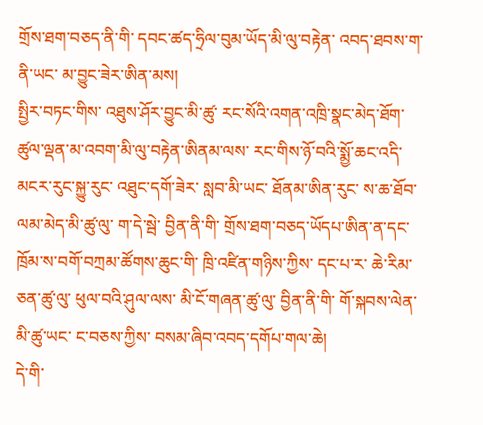གྲོས་ཐག་བཅད་ནི་གི་ དབང་ཚད་ཧྲིལ་བུམ་ཡོད་མི་ལུ་བརྟེན་ འབད་ཐབས་ག་ནི་ཡང་ མ་བྱུང་ཟེར་ཨིན་མས།
སྤྱིར་བཏང་གིས་ འཐུས་ཤོར་བྱུང་མི་ཚུ་ རང་སོའི་འགན་འཁྲི་སྣང་མེད་ཐོག་ ཚུལ་ལྡན་མ་འབག་མི་ལུ་བརྟེན་ཨིནམ་ལས་ རང་གིས་ཉོ་བའི་སྨྱོ་ཆང་འདི་ མངར་རུང་སྐྱུ་རུང་ འཐུང་དགོ་ཟེར་ སླབ་མི་ཡང་ ཐོནམ་ཨིན་རུང་ ས་ཆ་ཐོབ་ལམ་མེད་མི་ཚུ་ལུ་ ག་དེ་སྦེ་ བྱིན་ནི་གི་ གྲོས་ཐག་བཅད་ཡོདཔ་ཨིན་ན་དང་ ཁྲོམ་ས་བགོ་བཀྲམ་ཚོགས་ཆུང་གི་ ཁྲི་འཛིན་གཉིས་ཀྱིས་ དང་པ་ར་ ཆེ་རིམ་ཅན་ཚུ་ལུ་ ཕུལ་བའི་ཤུལ་ལས་ མི་ངོ་གཞན་ཚུ་ལུ་ བྱིན་ནི་གི་ གོ་སྐབས་ལེན་མི་ཚུ་ཡང་ ང་བཅས་ཀྱིས་ བསམ་ཞིབ་འབད་དགོཔ་གལ་ཆེ།
དེ་གི་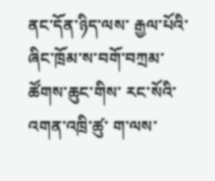ནང་དོན་ཉིད་ལས་ རྒྱལ་པོའི་ཞིང་ཁྲོམ་ས་བགོ་བཀྲམ་ཚོགས་ཆུང་གིས་ རང་སོའི་འགན་འཁྲི་ཚུ་ ག་ལས་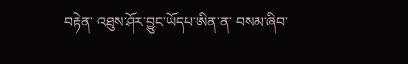བརྟེན་ འཐུས་ཤོར་བྱུང་ཡོདཔ་ཨིན་ན་ བསམ་ཞིབ་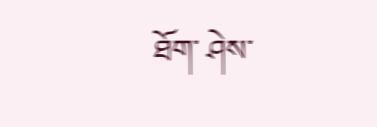ཐོག་ ཤེས་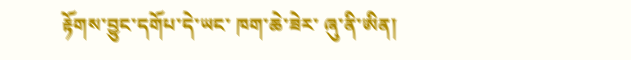རྟོགས་བྱུང་དགོཔ་དེ་ཡང་ ཁག་ཆེ་ཟེར་ ཞུ་ནི་ཨིན།